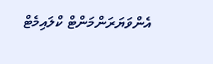އެންވަޔަރަންމަންޓް ކްލައިމެޓް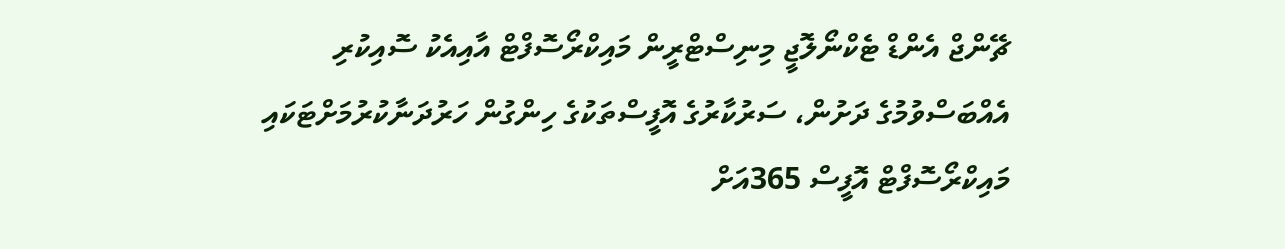ޗޭންޖް އެންޑް ޓެކްނޯލޮޖީ މިނިސްޓްރީން މައިކްރޯސޮފްޓް އާއިއެކު ސޮއިކުރި އެއްބަސްވުމުގެ ދަށުން، ސަރުކާރުގެ އޮފީސްތަކުގެ ހިންގުން ހަރުދަނާކުރުމަށްޓަކައި މައިކްރޯސޮފްޓް އޮފީސް 365އަށް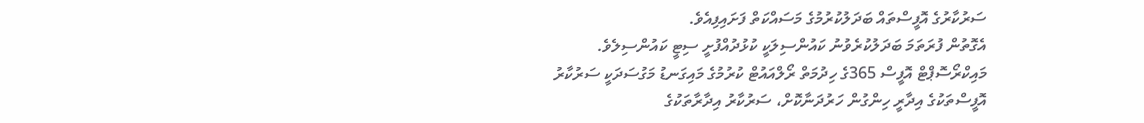ސަރުކާރުގެ އޮފީސްތައް ބަދަލުކުރުމުގެ މަސައްކަތް ފަށައިފިއެވެ.
އެގޮތުން ފުރަތަމަ ބަދަލުކުރެވުނު ކައުންސިލަކީ ކުޅުދުއްފުށީ ސިޓީ ކައުންސިލެވެ.
މައިކްރޯސޮޕްޓް އޮފީސް 365ގެ ހިދުމަތް ރޯލްއައުޓް ކުރުމުގެ މައިގަނޑު މަގުސަދަކީ ސަރުކާރު އޮފީސްތަކުގެ އިދާރީ ހިންގުން ހަރުދަނާކޮށް، ސަރުކާރު އިދާރާތަކުގެ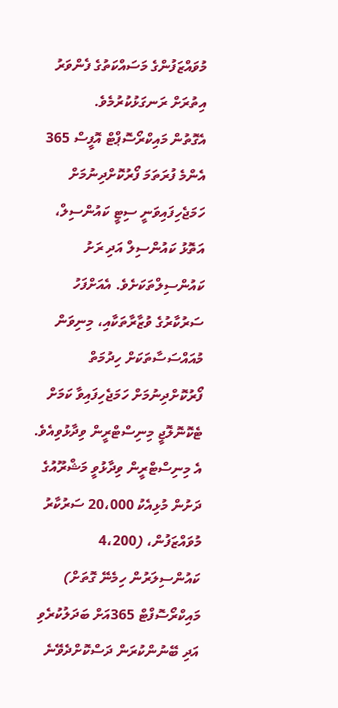މުވައްޒަފުންގެ މަސައްކަތުގެ ފެންވަރު އިތުރަށް ރަނގަޅުކުރުމެވެ.
އެގޮތުން މައިކްރޯސޮޕްޓް އޮފީސް 365 އެންމެ ފުރަތަމަ ފޯރުކޮށްދިނުމަށް ހަމަޖެހިފައިވަނީ ސިޓީ ކައުންސިލް، އަތޮޅު ކައުންސިލް އަދި ރަށު ކައުންސިލްތަކަށެވެ. އެއަށްފަހު ސަރުކާރުގެ ވުޒާރާތަކާއި، މިނިވަން މުއައްސަސާތަކަށް ހިދުމަތް ފޯރުކޮށްދިނުމަށް ހަމަޖެހިފައިވާ ކަމަށް ޓެކޮނޮލޮޖީ މިނިސްޓްރީން ވިދާޅުވިއެވެ.
އެ މިނިސްޓްރީން ވިދާޅުވީ މަޝްރޫއުގެ ދަށުން މުޅިއެކު 20،000 ސަރުކާރު މުވައްޒަފުން، (4،200 ކައުންސިލަރުން ހިމެނޭ ގޮތަށް) މައިކްރޯސޮފްޓް 365އަށް ބަދަލުކުރެވި އަދި ބޭނުންކުރަން ދަސްކޮށްދެވޭނެ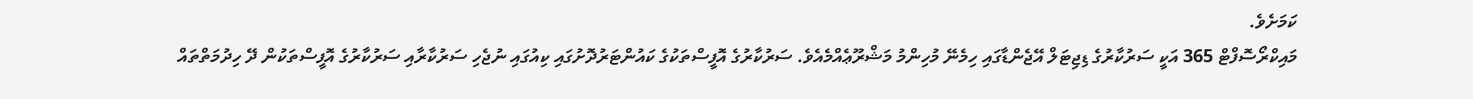ކަމަށެވެ.
މައިކްރޯސޮފްޓް 365 އަކީ ސަރުކާރުގެ ޑިޖިޓަލް އޭޖެންޑާގައި ހިމެނޭ މުހިންމު މަޝްރޫޢެއްމެއެވެ. ސަރުކާރުގެ އޮފީސްތަކުގެ ކައުންޓަރުދޮށުގައި ކިއުގައި ނުޖެހި ސަރުކާރާއި ސަރުކާރުގެ އޮފީސްތަކުން ދޭ ހިދުމަތްތައް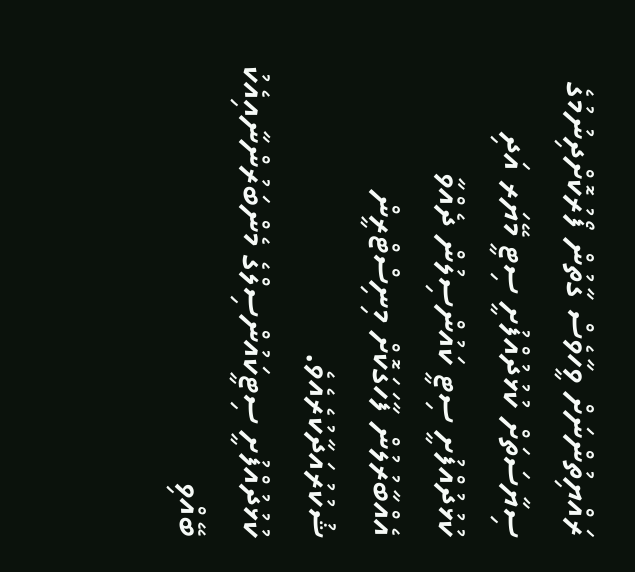ރައްޔިތުންނަށް ވީހާވެސް ގާތުން ފޯރުކޮށްދިނުމުގެ ސިޔާސަތަށް ކުޅުދުއްފުށީ ސިޓީ މޭޔަރ އަދި ކުޅުދުއްފުށީ ސިޓީ ކައުންސިލުން ދެއްވާ އެއްބާރުލުން ފާހަގަކޮށް މިނިސްޓްރީން ޝުކުރުއަދާކުރެއެވެ.
ކުޅުދުއްފުށީ ސިޓީކައުންސިލްގެ މެންބަރުންނާއިއެކު ބޭއްވި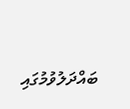ބައްދަލުވުމުގައި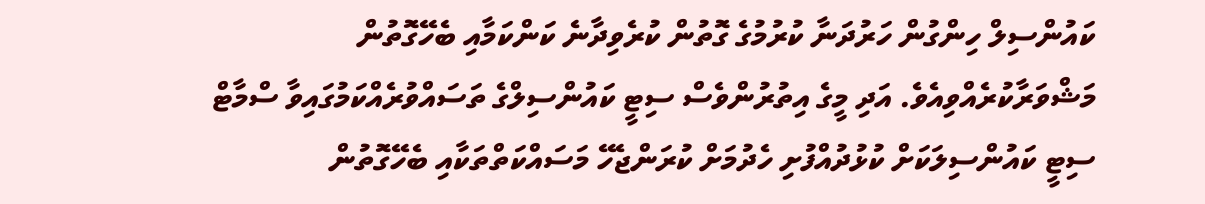ކައުންސިލް ހިންގުން ހަރުދަނާ ކުރުމުގެ ގޮތުން ކުރެވިދާނެ ކަންކަމާއި ބެހޭގޮތުން މަޝްވަރާކުރެއްވިއެވެ. އަދި މީގެ އިތުރުންވެސް ސިޓީ ކައުންސިލްގެ ތަސައްވުރެއްކަމުގައިވާ ސްމާޓް ސިޓީ ކައުންސިލަކަށް ކުޅުދުއްފުށި ހެދުމަށް ކުރަންޖެހޭ މަސައްކަތްތަކާއި ބެހޭގޮތުން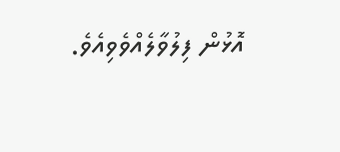އޮޅުން ފިލުވާލެއްވެވިއެވެ.